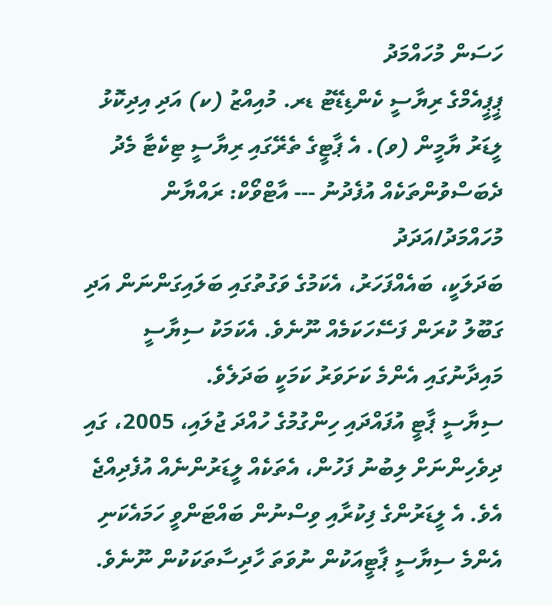ހަސަން މުހައްމަދު
ޕީޕީއެމްގެ ރިޔާސީ ކެންޑިޑޭޓު ޑރ. މުއިއްޒު (ކ) އަދި އިދިކޮޅު ލީޑަރު ޔާމީން (ވ). އެ ޕާޓީގެ ތެރޭގައި ރިޔާސީ ޓިކެޓާ މެދު ދެބަސްވުންތަކެއް އުފެދުނު --- އާޓްވޯކް: ރައްޔާން މުހައްމަދު/އަދަދު
ބަދަލަކީ، ބައެއްފަހަރު، އެކަމުގެ ވަގުތުގައި ބަލައިގަންނަން އަދި ގަބޫލު ކުރަން ފަސޭހަކަމެއް ނޫނެވެ. އެކަމަކު ސިޔާސީ މައިދާނުގައި އެންމެ ކަށަވަރު ކަމަކީ ބަދަލެވެ.
ސިޔާސީ ޕާޓީ އުފައްދައި ހިންގުމުގެ ހުއްދަ ޖުލައި، 2005، ގައި ދިވެހިންނަށް ލިބުނު ފަހުން، އެތަކެއް ލީޑަރުންނެއް އުފެދިއްޖެ އެވެ. އެ ލީޑަރުންގެ ފިކުރާއި ވިސްނުން ބައްޓަންވީ ހަމައެކަނި އެންމެ ސިޔާސީ ޕާޓީއަކުން ނުވަތަ ހާދިސާތަކަކުން ނޫނެވެ.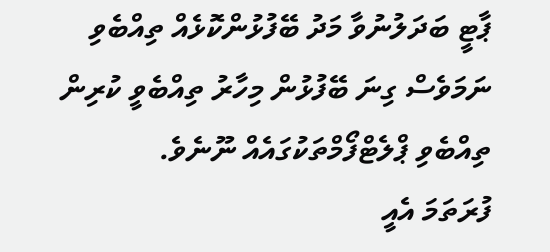ޕާޓީ ބަދަލުނުވާ މަދު ބޭފުޅުންކޮޅެއް ތިއްބެވި ނަމަވެސް ގިނަ ބޭފުޅުން މިހާރު ތިއްބެވީ ކުރިން ތިއްބެވި ޕްލެޓްފޯމްތަކުގައެއް ނޫނެވެ.
ފުރަތަމަ އެއީ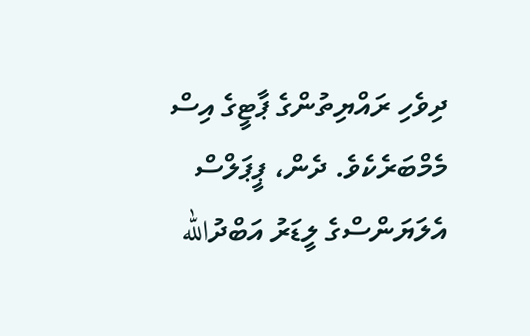ދިވެހި ރައްޔިތުންގެ ޕާޓީގެ އިސް މެމްބަރެކެވެ. ދެން، ޕީޕަލްސް އެލަޔަންސްގެ ލީޑަރު އަބްދުالله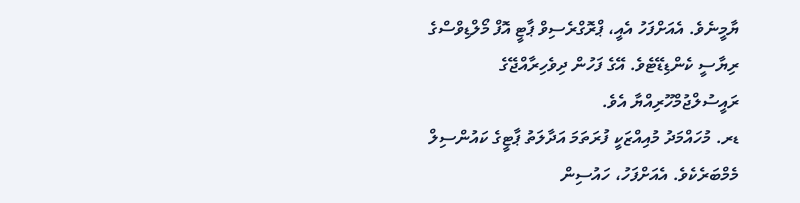ޔާމީނެވެ. އެއަށްފަހު އެއީ، ޕްރޮގްރެސިވް ޕާޓީ އޮފް މޯލްޑިވްސްގެ ރިޔާސީ ކެންޑިޑޭޓެވެ. އޭގެ ފަހުން ދިވެހިރާއްޖޭގެ ރައީސުލްޖުމްހޫރިއްޔާ އެވެ.
ޑރ. މުހައްމަދު މުއިއްޒަކީ ފުރަތަމަ އަދާލަތު ޕާޓީގެ ކައުންސިލް މެމްބަރެކެވެ. އެއަށްފަހު، ހައުސިން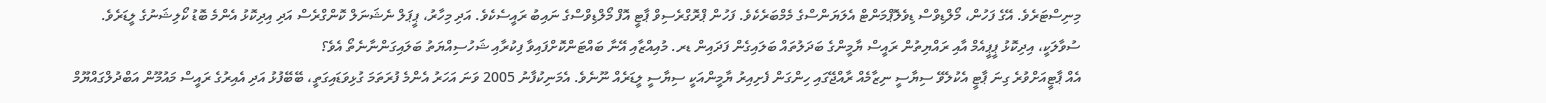މިނިސްޓަރެވެ. އޭގެ ފަހުން، މޯލްޑިވްސް ޑިވެލޮޕްމަންޓް އެލަޔަންސްގެ މެމްބަރެކެވެ. ފަހުން ޕްރޮގްރެސިވް ޕާޓީ އޮފް މޯލްޑިވްސްގެ ނައިބު ރައީސެކެވެ. އަދި މިހާރު، ޕީޕަލް ނެޝަނަލް ކޮންގްރެސް އަދި އިދިކޮޅު އެންމެ ބޮޑު ކޯލިޝަނުގެ ލީޑަރެވެ.
ސުވާލަކީ، އިދިކޮޅު ޕީޕީއެމް އާއި ރައްޔިތުން ރައީސް ޔާމީންގެ ބަދަލުތައް ބަލައިގެން ފަދައިން ޑރ. މުއިއްޒާއި އޭނާ ބައްޓަންކޮށްފައިވާ ފިކުރާއި ޝަހުސިއްޔަތު ބަލައިގަންނާނެތޯ އެވެ؟
އެއް ޕާޓީއަށްވުރެ ގިނަ ޕާޓީ އެކުލެވޭ ސިޔާސީ ނިޒާމެއް ރާއްޖޭގައި ހިންގަން ފެށިއިރު ޔާމީންއަކީ ސިޔާސީ ލީޑަރެއް ނޫނެވެ. އެމަނިކުފާނު 2005 ވަނަ އަހަރު އެންމެ ފުރަތަމަ ގުޅިވަޑައިގަތީ، ބޭބޭފުޅު އަދި އެއިރުގެ ރައީސް މައުމޫން އަބްދުލްގައްޔޫމް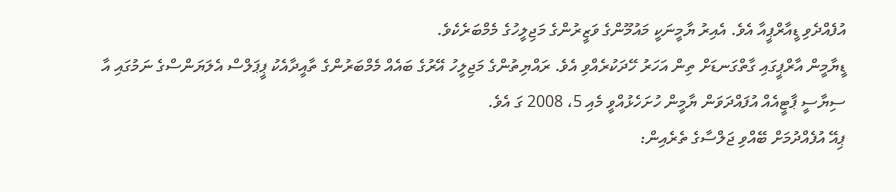އުފެއްދެވި ޑީއާރްޕީއާ އެވެ. އެއިރު ޔާމީނަކީ މައުމޫންގެ ވަޒީރުންގެ މަޖިލީހުގެ މެމްބަރެކެވެ.
ޑީޔާމީން އާރްޕީގައި ގާތްގަނޑަށް ތިން އަހަރު ހޭދަކުރެއްވި އެވެ. ރައްޔިތުންގެ މަޖިލީހު އޭރުގެ ބައެއް މެމްބަރުންގެ ތާއީދާއެކު ޕީޕަލްސް އެލަޔަންސްގެ ނަމުގައި އާ ސިޔާސީ ޕާޓީއެއް އުފައްދަވަން ޔާމީން ހުށަހެޅުއްވީ މެއި 5، 2008 ގަ އެވެ.
ޕިއޭ އުފެއްދުމަށް ބޭއްވި ޖަލްސާގެ ތެރެއިން: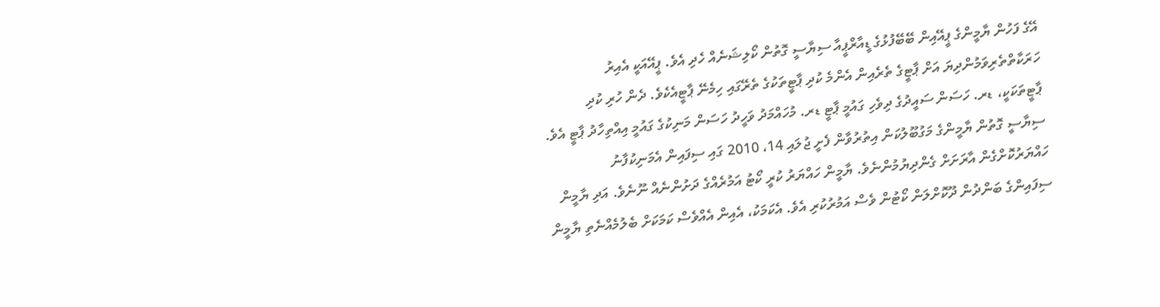އޭގެ ފަހުން ޔާމީންގެ ޕީއޭއިން ބޭބޭފުޅުގެ ޑީއާރްޕީއާ ސިޔާސީ ގޮތުން ކޯލިޝަނެއް ހެދި އެވެ. ޕީއޭއަކީ އެއިރު ހަރަކާތްތެރިވަމުންދިޔަ އަށް ޕާޓީގެ ތެރެއިން އެންމެ ކުދި ޕާޓީތަކުގެ ތެރޭގައި ހިމެނޭ ޕާޓީއެކެވެ. ދެން ހުރި ކުދި ޕާޓީތަކަކީ، ޑރ. ހަސަން ސައީދުގެ ދިވެހި ގައުމީ ޕާޓީ ޑރ. މުހައްމަދު ވަހީދު ހަސަން މަނިކުގެ ގައުމީ އިއްތިހާދު ޕާޓީ އެވެ.
ސިޔާސީ ގޮތުން ޔާމީންގެ މަގުބޫލުކަން އިތުރުވާން ފެށީ ޖުލައި 14، 2010 ގައި ސިފައިން އެމަނިކުފާނު ހައްޔަރުކޮށްގެން އާރަށަށް ގެންދިޔުމުންނެވެ. ޔާމީން ހައްޔަރު ކުރީ ކޯޓު އަމުރެއްގެ ދަށުންނެއް ނޫނެވެ. އަދި ޔާމީން ސިފައިންގެ ބަންދުން ދޫކޮށްލަން ކޯޓުން ވެސް އަމުރުކުރި އެވެ. އެކަމަކު، އެއިން އެއްވެސް ކަމަކަށް ބެލުމެއްނެތި ޔާމީން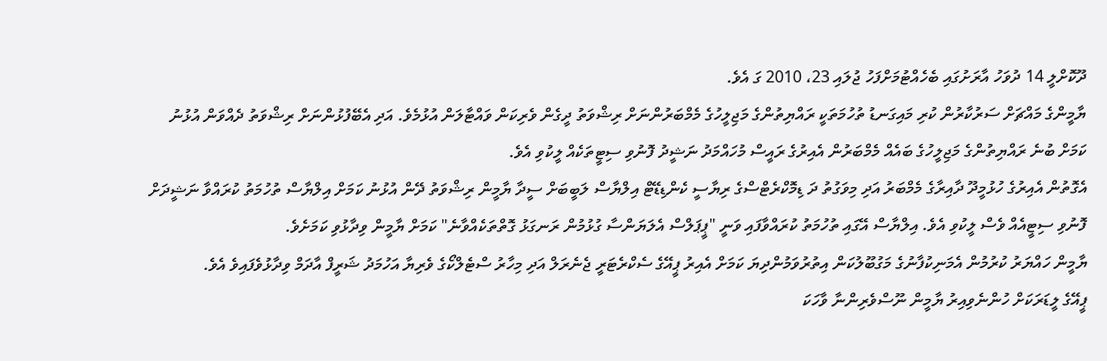ދޫކޮށްލީ 14 ދުވަހު އާރަށުގައި ބެހެއްޓުމަށްފަހު ޖުލައި 23، 2010 ގަ އެވެ.
ޔާމީންގެ މައްޗަށް ސަރުކާރުން ކުރި މައިގަނޑު ތުހުމަތަކީ ރައްޔިތުންގެ މަޖިލީހުގެ މެމްބަރުންނަށް ރިޝްވަތު ދީގެން ވެރިކަން ވައްޓާލަން އުޅުމެވެ. އަދި އެބޭފުޅުންނަށް ރިޝްވަތު ދެއްވަން އުޅުނު ކަމަށް ބުނެ ރައްޔިތުންގެ މަޖިލީހުގެ ބައެއް މެމްބަރުން އެއިރުގެ ރައީސް މުހައްމަދު ނަޝީދު ފޮނުވި ސިޓީތަކެއް ލީކުވި އެވެ.
އެގޮތުން އެއިރުގެ ހުޅުމީދޫ ދާއިރާގެ މެމްބަރު އަދި މިވަގުތު ދަ ޑިމޮކްރެޓްސްގެ ރިޔާސީ ކެންޑިޑޭޓް އިލްޔާސް ލަބީބަށް ސީދާ ޔާމީން ރިޝްވަތު ދޭން އުޅުނު ކަމަށް އިލްޔާސް ތުހުމަތު ކުރައްވާ ނަޝީދަށް ފޮނުވި ސިޓީއެއް ވެސް ލީކުވި އެވެ. އިލްޔާސް އޭގައި ތުހުމަތު ކުރައްވާފައި ވަނީ "ޕީޕަލްސް އެލަޔަންސާ ގުޅުމުން ރަނގަޅު ގޮތްތަކެއްވާނެ" ކަމަށް ޔާމީން ވިދާޅުވި ކަމަށެވެ.
ޔާމީން ހައްޔަރު ކުރުމުން އެމަނިކުފާނުގެ މަގުބޫލުކަން އިތުރުވަމުންދިޔަ ކަމަށް އެއިރު ޕީއޭގެ ސެކްރެޓަރީ ޖެނެރަލް އަދި މިހާރު ސްޓެލްކޯގެ ވެރިޔާ އަހުމަދު ޝަރީފް އާދަމް ވިދާޅުވެފައިވެ އެވެ.
ޕީއޭގެ ލީޑަރަކަށް ހުންނެވިއިރު ޔާމީން ނޫސްވެރިންނާ ވާހަކަ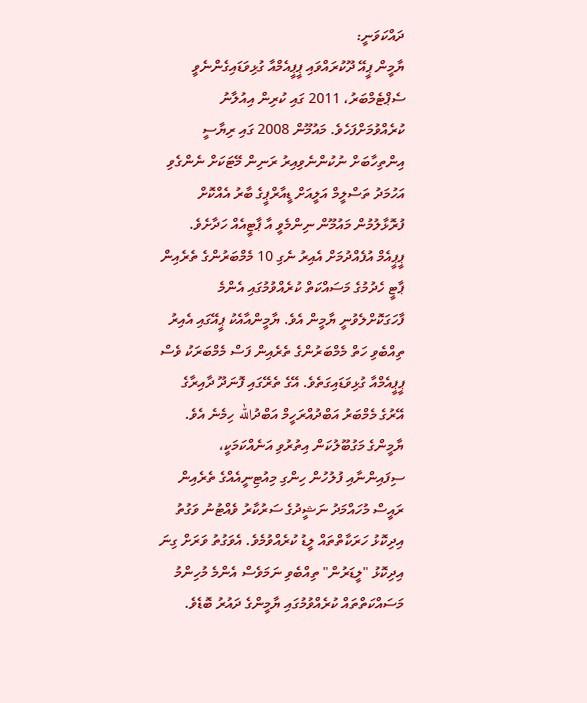ދައްކަވަނީ:
ޔާމީން ޕީއޭ ދޫކުރައްވައި ޕީޕީއެމްއާ ގުޅިވަޑައިގެންނެވީ ސެޕްޓެމްބަރު، 2011 ގައި ކުރިން އިއުލާނު ކުރެއްވުމަށްފަހެވެ. މައުމޫން 2008 ގައި ރިޔާސީ އިންތިހާބަށް ނުކުންނެވިއިރު ރަނިން މޭޓަކަށް ނެންގެވި އަހުމަދު ތަސްލީމް އަލީއަށް ޑީއާރްޕީގެ ބާރު އެއްކޮށް ފުރޮޅާލުމުން މައުމޫން ނިންމެވީ އާ ޕާޓީއެއް ހަދާށެވެ.
ޕީޕީއެމް އުފެއްދުމަށް އެއިރު ނެގި 10 މެމްބަރުންގެ ތެރެއިން ޕާޓީ ހެދުމުގެ މަސައްކަތް ކުރެއްވުމުގައި އެންމެ ފާހަގަކޮށްލެވުނީ ޔާމީން އެވެ. ޔާމީންއާއެކު ޕީއޭގައި އެއިރު ތިއްބެވި ހަތް މެމްބަރުންގެ ތެރެއިން ފަސް މެމްބަރަކު ވެސް ޕީޕީއެމްއާ ގުޅިވަޑައިގަތެވެ. އޭގެ ތެރޭގައި ފޮނަދޫ ދާއިރާގެ އޭރުގެ މެމްބަރު އަބްދުއްރަހީމް އަބްދުالله ހިމެނެ އެވެ.
ޔާމީންގެ މަގުބޫލުކަން އިތުރުވި އަނެއްކަމަކީ، ސިފައިންނާއި ފުލުހުން ހިންގި މިއުޓިނީއެއްގެ ތެރެއިން ރައީސް މުހައްމަދު ނަޝީދުގެ ސަރުކާރު ވެއްޓުނު ވަގުތު އިދިކޮޅު ހަރަކާތްތައް ލީޑު ކުރެއްވުމެވެ. އެވަގުތު ވަރަށް ގިނަ އިދިކޮޅު "ލީޑަރުން" ތިއްބެވި ނަމަވެސް އެންމެ މުހިންމު މަސައްކަތްތައް ކުރެއްވުމުގައި ޔާމީންގެ ދައުރު ބޮޑެވެ.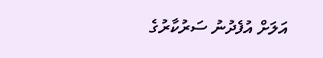އަލަށް އުފެދުނު ސަރުކާރުގެ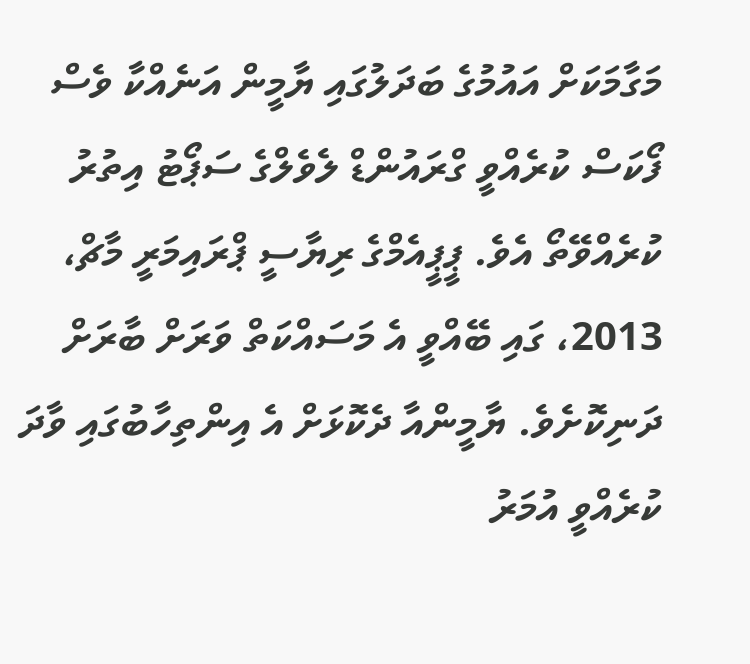މަގާމަކަށް އައުމުގެ ބަދަލުގައި ޔާމީން އަނެއްކާ ވެސް ފޯކަސް ކުރެއްވީ ގްރައުންޑް ލެވެލްގެ ސަޕޯޓު އިތުރު ކުރެއްވޭތޯ އެވެ. ޕީޕީއެމްގެ ރިޔާސީ ޕްރައިމަރީ މާޗް، 2013، ގައި ބޭއްވީ އެ މަސައްކަތް ވަރަށް ބާރަށް ދަނިކޮށެވެ. ޔާމީންއާ ދެކޮޅަށް އެ އިންތިހާބުގައި ވާދަ ކުރެއްވީ އުމަރު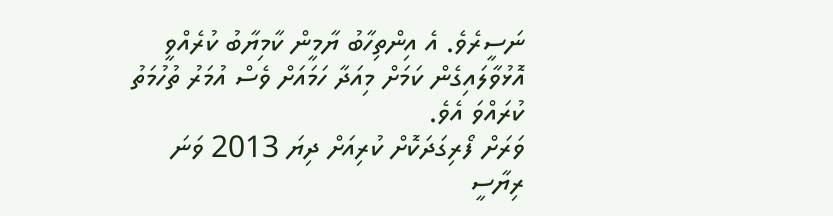ނަސީރެވެ. އެ އިންތިހާބު ޔާމީން ކާމިޔާބު ކުރެއްވީ އޮޅުވާލައިގެން ކަމަށް މިއަދާ ހަމައަށް ވެސް އުމަރު ތުހުމަތު ކުރައްވަ އެވެ.
ވަރަށް ފޯރިގަދަކޮށް ކުރިއަށް ދިޔަ 2013 ވަނަ ރިޔާސީ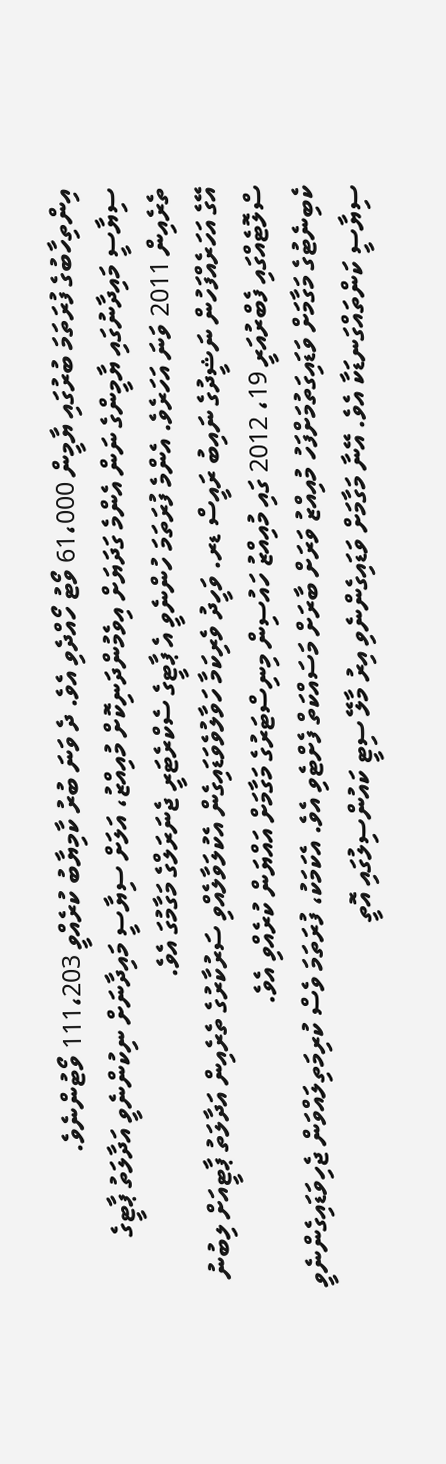އިންތިހާބުގެ ފުރަތަމަ ބުރުގައި ޔާމީން 61،000 ވޯޓު ހޯއްދެވި އެވެ. ދެ ވަނަ ބުރު ކާމިޔާބު ކުރެއްވީ 111،203 ވޯޓުންނެވެ.
ސިޔާސީ މައިދާނުގައި ޔާމީންގެ ނަން އެންމެ ގަދަޔަށް އިވެމުންދަނިކޮށް މުއިއްޒު، އަލަށް ސިޔާސީ މައިދާނަށް ނިކުންނެވީ އަދާލަތު ޕާޓީގެ ތެރެއިން 2011 ވަނަ އަހަރެވެ. އެންމެ ފުރަތަމަ ހުންނެވީ އެ ޕާޓީގެ ސެކްރެޓަރީ ޖެނަރަލްގެ މަގާމުގަ އެވެ.
އޭގެ އަހަރެއްފަހުން ނަޝީދުގެ ނައިބު ރައީސް ޑރ. ވަހީދު ވެރިކަމާ ހަވާލުވެވަޑައިގެން އެކުލަވާލެއްވި ސަރުކާރުގެ ތެރެއިން އަދާލަތު ޕާޓީއަށް ލިބުނު ސްލޮޓެއްގައި ފެބްރުއަރީ 19، 2012 ގައި މުއިއްޒު ހައުސިން މިނިސްޓަރުގެ މަގާމަށް އައްޔަން ކުރެއްވި އެވެ.
ކެބިނެޓުގެ މަގާމަށް ވަޑައިގަތުމަށްފަހު މުއިއްޒު ވަރަށް ބާރަށް މަސައްކަތް ފެށްޓެވި އެވެ. އެކަމަކު، ފުރަތަމަ ވެސް ކުރިމަތިލައްވަން ޖެހިވަޑައިގެންނެވީ ސިޔާސީ ކަންތައްގަނޑަކާ އެވެ. އޭނާ މަގާމަށް ވަޑައިގެންނެވި އިރު މާލޭ ސިޓީ ކައުންސިލުގައި އޮތީ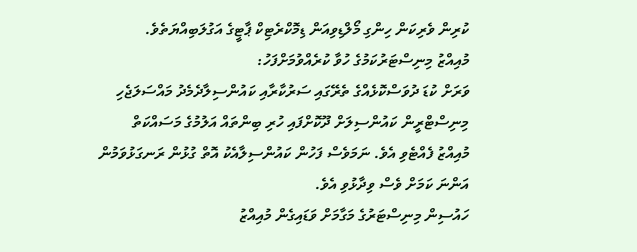ކުރިން ވެރިކަން ހިންގި މޯލްޑިވިއަން ޑިމޮކްރެޓިކް ޕާޓީގެ އަގުލަބިއްޔަތެވެ.
މުއިއްޒު މިނިސްޓަރުކަމުގެ ހުވާ ކުރެއްވުމަށްފަހު:
ވަރަށް ކުޑަ ދުވަސްކޮޅެއްގެ ތެރޭގައި ސަރުކާރާއި ކައުންސިލާދެމެދު މައްސަލަޖެހި މިނިސްޓްރީން ކައުންސިލަށް ދޫކޮށްފައި ހުރި ބިންތައް އަލުމުގެ މަސައްކަތް މުއިއްޒު ފެއްޓެވި އެވެ. ނަމަވެސް ފަހުން ކައުންސިލާއެކު އޮތް ގުޅުން ރަނގަޅުވަމުން އަންނަ ކަމަށް ވެސް ވިދާޅުވި އެވެ.
ހައުސިން މިނިސްޓަރުގެ މަގާމަށް ވަޑައިގެން މުއިއްޒު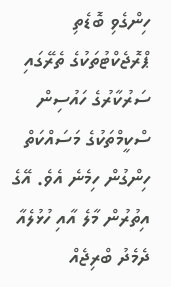ހިންގެވި ބޮޑެތި ޕްރޮޖެކްޓުތަކުގެ ތެރޭގައި ސަރުކާރުގެ ހައުސިން ސްކީމްތަކުގެ މަސައްކަތް ހިންގުން ހިމެނެ އެވެ. އޭގެ އިތުރުން މާލެ އާއި ހުޅުލެއާ ދެމެދު ބްރިޖެއް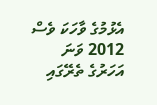އެޅުމުގެ ވާހަކަ ވެސް 2012 ވަނަ އަހަރުގެ ތެރޭގައި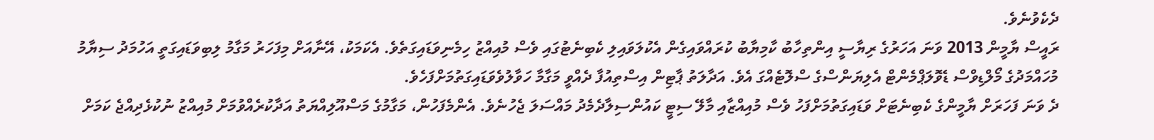ދެކެވުނެވެ.
ރައީސް ޔާމީން 2013 ވަނަ އަހަރުގެ ރިޔާސީ އިންތިހާބު ކާމިޔާބު ކުރައްވައިގެން އެކުލަވައިލި ކެބިނެޓުގައި ވެސް މުއިއްޒު ހިމެނިވަޑައިގަތެވެ. އެކަމަކު، އޭނާއަށް މިފަހަރު މަގާމު ލިބިވަޑައިގަތީ އަހުމަދު ސިޔާމު މުހައްމަދުގެ މޯލްޑިވްސް ޑެވޮލަޕްމެންޓް އެލިޔަންސްގެ ސްލޮޓެއްގަ އެވެ. އަދާލަތު ޕާޓިން އިސްތިއުފާ ދެއްވީ މަގާމާ ހަވާލުވެވަޑައިގަތުމަށްފަހެވެ.
ދެ ވަނަ ފަހަރަށް ޔާމީންގެ ކެބިނެޓަށް ވަޑައިގަތުމަށްފަހު ވެސް މުއިއްޒާއި މާލޭ ސިޓީ ކައުންސިލާދެމެދު މައްސަލަ ޖެހުނެވެ. އެންމެފަހުން، މަގާމުގެ މަސްއޫލިއްޔަތު އަދާކުރެއްވުމަށް މުއިއްޒު ނުކުޅެދިއްޖެ ކަމަށް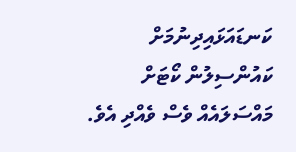ކަނޑައަޅައިދިނުމަށް ކައުންސިލުން ކޯޓަށް މައްސަލައެއް ވެސް ވެއްދި އެވެ.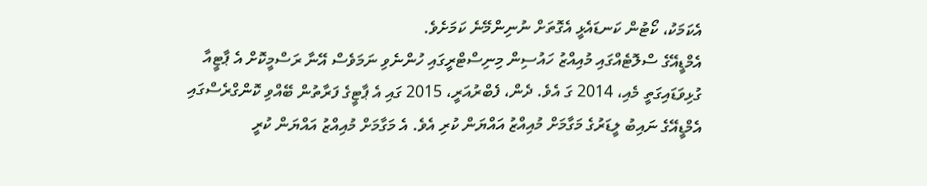އެކަމަކު، ކޯޓުން ކަނޑައެޅީ އެގޮތަށް ނުނިންމޭނެ ކަމަށެވެ.
އެމްޑީއޭގެ ސްލޮޓެއްގައި މުއިއްޒު ހައުސިން މިނިސްޓްރީގައި ހުންނެވި ނަމަވެސް އޭނާ ރަސްމީކޮށް އެ ޕާޓީއާ ގުޅިވަޑައިގަތީ މެއި، 2014 ގަ އެވެ. ދެން، ފެބްރުއަރީ، 2015 ގައި އެ ޕާޓީގެ ފަރާތުން ބޭއްވި ކޮންގްރެސްގައި އެމްޑީއޭގެ ނައިބު ލީޑަރުގެ މަގާމަށް މުއިއްޒު އައްޔަން ކުރި އެވެ. އެ މަގާމަށް މުއިއްޒު އައްޔަން ކުރީ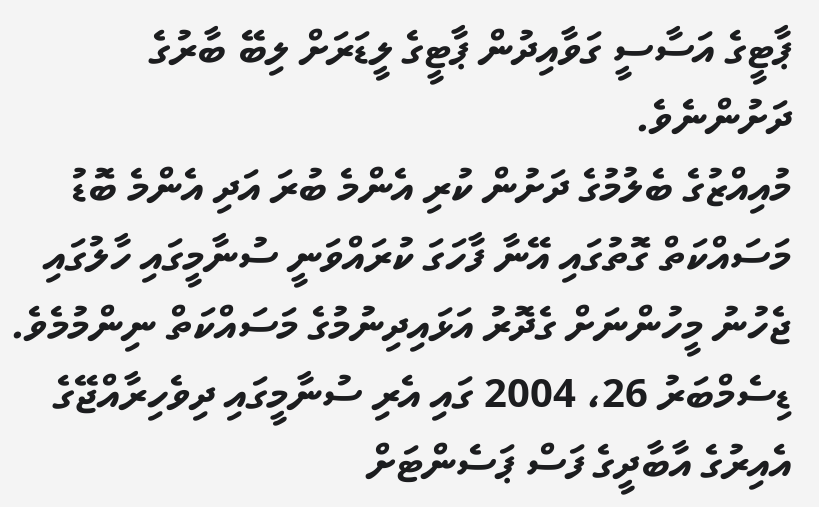ޕާޓީގެ އަސާސީ ގަވާއިދުން ޕާޓީގެ ލީޑަރަށް ލިބޭ ބާރުގެ ދަށުންނެވެ.
މުއިއްޒުގެ ބެލުމުގެ ދަށުން ކުރި އެންމެ ބުރަ އަދި އެންމެ ބޮޑު މަސައްކަތް ގޮތުގައި އޭނާ ފާހަގަ ކުރައްވަނީ ސުނާމީގައި ހާލުގައި ޖެހުނު މީހުންނަށް ގެދޮރު އަޅައިދިނުމުގެ މަސައްކަތް ނިންމުމެވެ. ޑިސެމްބަރު 26، 2004 ގައި އެރި ސުނާމީގައި ދިވެހިރާއްޖޭގެ އެއިރުގެ އާބާދީގެ ފަސް ޕަސެންޓަށް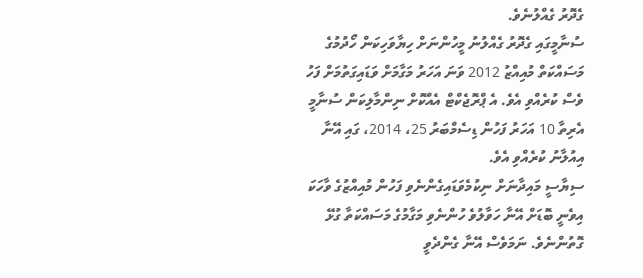ގެދޮރު ގެއްލުނެވެ.
ސުނާމީގައި ގެދޮރު ގެއްލުނު މީހުންނަށް ހިޔާވަހިކަން ހޯދުމުގެ މަސައްކަތް މުއިއްޒު 2012 ވަނަ އަހަރު މަގާމަށް ވަޑައިގަތުމަށް ފަހު ވެސް ކުރެއްވި އެވެ. އެ ޕްރޮޖެކްޓް އެއްކޮށް ނިންމާލިކަން ސުނާމީ އެރިތާ 10 އަހަރު ފަހުން ޑިސެމްބަރު 25، 2014، ގައި އޭނާ އިއުލާނު ކުރެއްވި އެވެ.
ސިޔާސީ މައިދާނަށް ނިކުމެވަޑައިގެންނެވި ފަހުން މުއިއްޒުގެ ވާހަކަ އިވެނީ ބޮޑަށް އޭނާ ހަވާލުވެ ހުންނެވި މަގާމުގެ މަސައްކަތާ ގުޅޭ ގޮތުންނެވެ. ނަމަވެސް އޭނާ ގެންދެވީ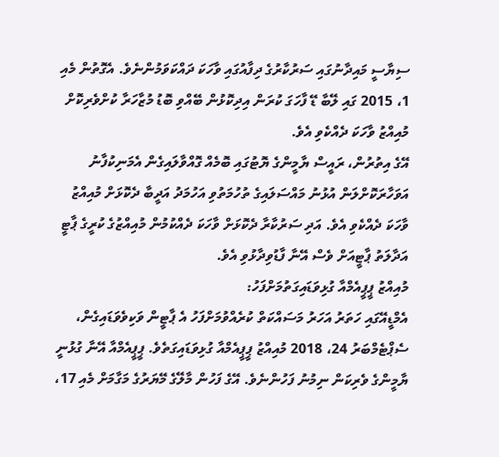ސިޔާސީ މައިދާނުގައި ސަރުކާރުގެ ދިފާއުގައި ވާހަކަ ދައްކަވަމުންނެވެ. އެގޮތުން މެއި 1، 2015 ގައި ލޭބާ ޑޭ ފާހަގަ ކުރަން އިދިކޮޅުން ބޭއްވި ބޮޑު މުޒާހަރާ ކުށްވެރިކޮށް މުއިއްޒު ވާހަކަ ދެއްކެވި އެވެ.
އޭގެ އިތުރުން، ރައީސް ޔާމީންގެ ޔޮޓުގައި ބޮމެއް ގޮއްވާލައިގެން އެމަނިކުފާނު އަވަހާރަކޮށްލަން އުޅުނު މައްސަލައިގެ ތުހުމަތުވި އަހުމަދު އަދީބާ ދެކޮޅަށް މުއިއްޒު ވާހަކަ ދެއްކެވި އެވެ. އަދި ސަރުކާރާ ދެކޮޅަށް ވާހަކަ ދެއްކުމުން މުއިއްޒުގެ ކުރީގެ ޕާޓީ އަދާލަތު ޕާޓީއަށް ވެސް އޭނާ ފާޑުވިދާޅުވި އެވެ.
މުއިއްޒު ޕީޕީއެމްއާ ގުޅިވަޑައިގަތުމަށްފަހު:
އެމްޑީއޭގައި ހަތަރު އަހަރު މަސައްކަތް ކުރެއްވުމަށްފަހު އެ ޕާޓީން ވަކިވެވަޑައިގެން، ސެޕްޓެމްބަރު 24، 2018 މުއިއްޒު ޕީޕީއެމްއާ ގުޅިވަޑައިގަތެވެ. ޕީޕީއެމްއާ އޭނާ ގުޅުނީ ޔާމީންގެ ވެރިކަން ނިމުނު ފަހުންނެވެ. އޭގެ ފަހުން މާލޭގެ މޭޔަރުގެ މަގާމަށް މެއި 17،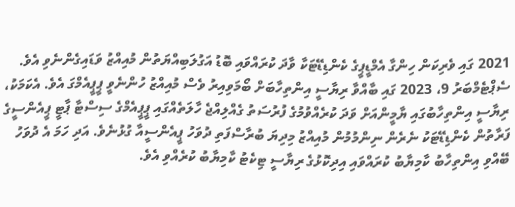2021 ގައި ވެރިކަން ހިންގާ އެމްޑީޕީގެ ކެންޑިޑޭޓަކާ ވާދަ ކުރައްވައި ބޮޑު އަގުލަބިއްޔަތުން މުއިއްޒު ވަޑައިގެންނެވި އެވެ.
ސެޕްޓެމްބަރު 9، 2023 ގައި ބާއްވާ ރިޔާސީ އިންތިހާބަށް ބޯމަވިއިރު ވެސް މުއިއްޒު ހުންނެވީ ޕީޕީއެމްގަ އެވެ. އެކަމަކު، ރިޔާސީ އިންތިހާބުގައި ޔާމީންއަށް ވަދަ ކުރެއްވުމުގެ ފުރުސަތު ގެއްލިއްޖެ ހާލަތެއްގައި ޕީޕީއެމްގެ ސިސްޓާ ޕާޓީ ޕީއެންސީގެ ފަރާތުން ކެންޑިޑޭޓަކު ނެރެން ނިންމުމުން މުއިއްޒު މިދިޔަ ބުރާސްފަތި ދުވަހު ޕީއެންސީއާ ގުޅުނެވެ. އަދި ހަމަ އެ ދުވަހު ބޭއްވި އިންތިހާބު ކާމިޔާބު ކުރައްވައި އިދިކޮޅުގެ ރިޔާސީ ޓިކެޓު ކާމިޔާބު ކުރެއްވި އެވެ.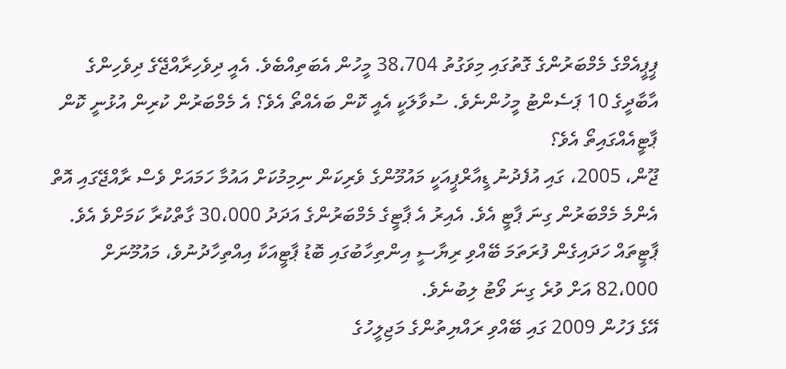ޕީޕީއެމްގެ މެމްބަރުންގެ ގޮތުގައި މިވަގުތު 38،704 މީހުން އެބަތިއްބެވެ. އެއީ ދިވެހިރާއްޖޭގެ ދިވެހިންގެ އާބާދީގެ 10 ޕަސެންޓު މީހުންނެވެ. ސުވާލަކީ އެއީ ކޮން ބައެއްތޯ އެވެ؟ އެ މެމްބަރުން ކުރިން އުޅުނީ ކޮން ޕާޓީއެއްގައިތޯ އެވެ؟
ޖޫން، 2005، ގައި އުފެދުނު ޑީއާރްޕީއަކީ މައުމޫންގެ ވެރިކަން ނިމިމުކަށް އައުމާ ހަމައަށް ވެސް ރާއްޖޭގައި އޮތް އެންމެ މެމްބަރުން ގިނަ ޕާޓީ އެވެ. އެއިރު އެ ޕާޓީގެ މެމްބަރުންގެ އަދަދު 30،000 ގާތްކުރާ ކަމަށްވެ އެވެ. ޕާޓީތައް ހަދައިގެން ފުރަތަމަ ބޭއްވި ރިޔާސީ އިންތިހާބުގައި ބޮޑު ޕާޓީއަކާ އިއްތިހާދުނުވެ، މައުމޫނަށް 82،000 އަށް ވުރެ ގިނަ ވޯޓު ލިބުނެވެ.
އޭގެ ފަހުން 2009 ގައި ބޭއްވި ރައްޔިތުންގެ މަޖިލީހުގެ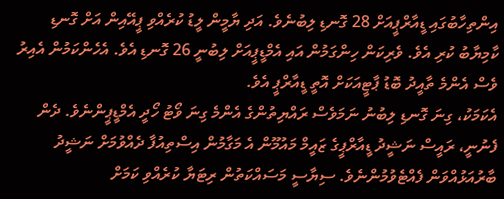އިންތިހާބުގައި ޑީއާރްޕީއަށް 28 ގޮނޑި ލިބުނެވެ. އަދި ޔާމީން ލީޑު ކުރެއްވި ޕީއޭއިން އަށް ގޮނޑި ކާމިޔާބު ކުރި އެވެ. ވެރިކަން ހިންގަމުން އައި އެމްޑީޕީއަށް ލިބުނީ 26 ގޮނޑި އެވެ. އެހެންކަމުން އެއިރު ވެސް އެންމެ ތާއީދު ބޮޑު ޕާޓީއަކަށް އޮތީ ޑީއާރްޕީ އެވެ.
އެކަމަކު، ގިނަ ގޮނޑި ލިބުނު ނަމަވެސް ރައްޔިތުންގެ އެންމެ ގިނަ ވޯޓު ހޯދީ އެމްޑީޕީންނެވެ. ދެން ފެނުނީ، ރައީސް ނަޝީދު ޑީއާރްޕީގެ ޒައީމް މައުމޫން އެ މަގާމުން އިސްތިއުފާ ދެއްވުމަށް ނަޝީދު ބާރުއަޅުއްވަން ފެއްޓެވުމުންނެވެ. ސިޔާސީ މަސައްކަތުން ރިޓަޔާ ކުރެއްވި ކަމަށް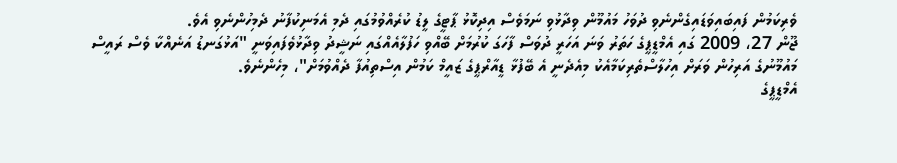ވެރިކަމުން ފައިބައިވަޑައިގެންނެވި ދުވަހު މައުމޫން ވިދާޅުވި ނަމަވެސް އިދިކޮޅު ޕާޓީގެ ލީޑު ކުރެއްވުމުގައި ދެމި އެމަނިކުފާނު ދެމިހުންނެވި އެވެ.
ޖޫން 27، 2009 ގައި އެމްޑީޕީގެ ހަތަރު ވަނަ އަހަރީ ދުވަސް ފާހަގަ ކުރުމަށް ބޭއްވި ހަފުލާއެއްގައި ނަޝީދު ވިދާޅުވެފައިވަނީ "އަޅުގަނޑު އަނެއްކާ ވެސް ރައީސް މައުމޫނުގެ އަރިހުން ވަރަށް އިހުލާސްތެރިކަމާއެކު މިއެދެނީ އެ ބޭފުޅާ ޑީއާރްޕީގެ ޒައީމް ކަމުން އިސްތިއުފާ ދެއްވުމަށް"، މިހެންނެވެ.
އެމްޑީޕީގެ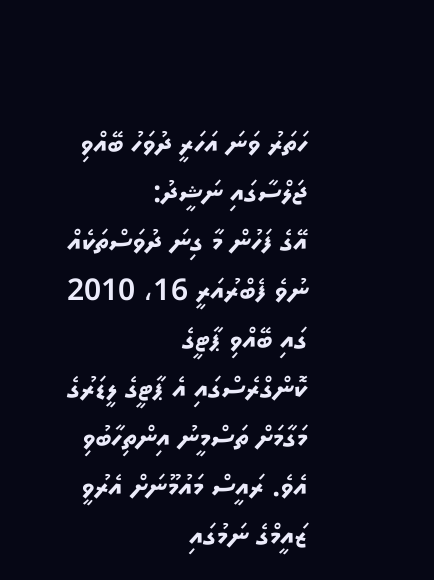ހަތަރު ވަނަ އަހަރީ ދުވަހު ބޭއްވި ޖަލްސާގައި ނަޝީދު:
އޭގެ ފަހުން މާ ގިނަ ދުވަސްތަކެއް ނުވެ ފެބްރުއަރީ 16، 2010 ގައި ބޭއްވި ޕާޓީގެ ކޮންގްރެސްގައި އެ ޕާޓީގެ ލީޑަރުގެ މަގާމަށް ތަސްމީނު އިންތިހާބުވި އެވެ. ރައީސް މައުމޫނަށް އެރުވީ ޒައީމްގެ ނަމުގައި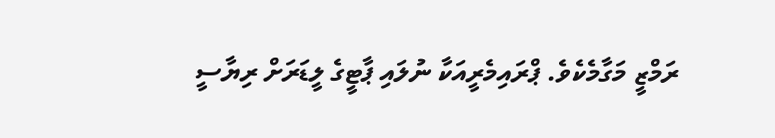ރަމްޒީ މަގާމެކެވެ. ޕްރައިމެރީއަކާ ނުލައި ޕާޓީގެ ލީޑަރަށް ރިޔާސީ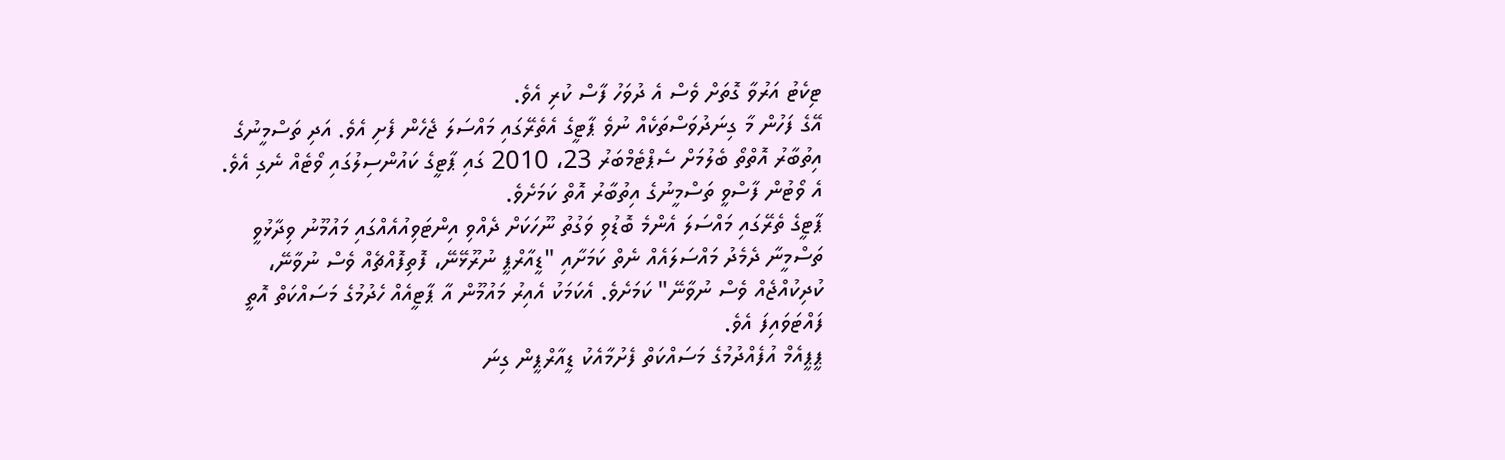ޓިކެޓު އަރުވާ ގޮތަށް ވެސް އެ ދުވަހު ފާސް ކުރި އެވެ.
އޭގެ ފަހުން މާ ގިނަދުވަސްތަކެއް ނުވެ ޕާޓީގެ އެތެރޭގައި މައްސަލަ ޖެހެން ފެށި އެވެ. އަދި ތަސްމީނުގެ އިތުބާރު އޮތްތޯ ބެލުމަށް ސެޕްޓެމްބަރު 23، 2010 ގައި ޕާޓީގެ ކައުންސިލުގައި ވޯޓެއް ނެގި އެވެ. އެ ވޯޓުން ފާސްވީ ތަސްމީނުގެ އިތުބާރު އޮތް ކަމަށެވެ.
ޕާޓީގެ ތެރޭގައި މައްސަލަ އެންމެ ބޮޑުވި ވަގުތު ނޫހަކަށް ދެއްވި އިންޓަވިއުއެއްގައި މައުމޫނު ވިދާޅުވީ ތަސްމީނާ ދެމެދު މައްސަލައެއް ނެތް ކަމަށާއި "ޑީއާރްޕީ ނުރޫޅޭނޭ، ފޮތިފޮއްޗެއް ވެސް ނުވާނޭ، ކުދިކުއްޖެއް ވެސް ނުވާނޭ" ކަމަށެވެ. އެކަމަކު އެއިރު މައުމޫން އާ ޕާޓީއެއް ހެދުމުގެ މަސައްކަތް އޮތީ ފައްޓަވައިފަ އެވެ.
ޕީޕީއެމް އުފެއްދުމުގެ މަސައްކަތް ފެށުމާއެކު ޑީއާރްޕީން ގިނަ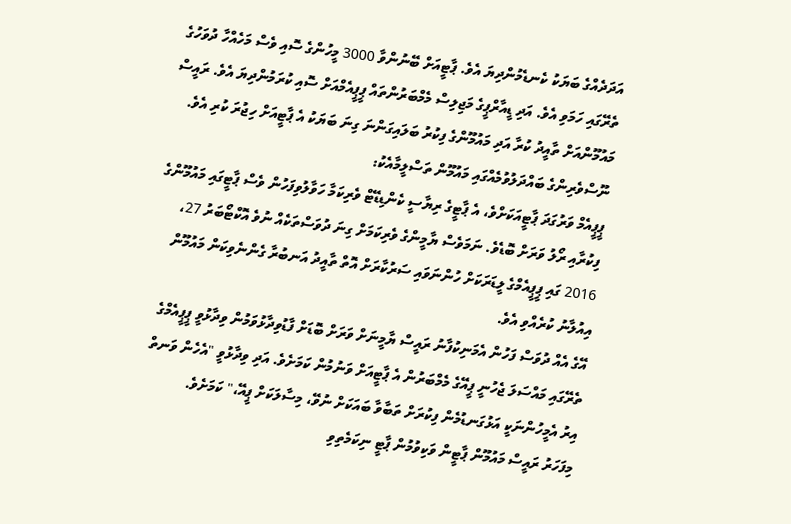އަދަދެއްގެ ބަޔަކު ކެނޑެމުންދިޔަ އެވެ. ޕާޓީއަށް ބޭނުންވާ 3000 މީހުންގެ ސޮއި ވެސް މަހެއްހާ ދުވަހުގެ ތެރޭގައި ހަމަވި އެވެ. އަދި ޑީއާރްޕީގެ މަޖިލިސް މެމްބަރުންތައް ޕީޕީއެމްއަށް ސޮއި ކުރަމުންދިޔަ އެވެ. ރައީސް މައުމޫންއަށް ތާއީދު ކުރާ އަދި މައުމޫންގެ ފިކުރު ބަލައިގަންނަ ގިނަ ބަޔަކު އެ ޕާޓީއަށް ހިޖުރަ ކުރި އެވެ.
ނޫސްވެރިންގެ ބައްދަލުވުމެއްގައި މައުމޫން ތަސްލީމާއެކު:
ޕީޕީއެމް ވަރުގަދަ ޕާޓީއަކަށްވެ، އެ ޕާޓީގެ ރިޔާސީ ކެންޑިޑޭޓް ވެރިކަމާ ހަވާލުވިފަހުން ވެސް ޕާޓީގައި މައުމޫންގެ ފިކުރާއި ރޯލު ވަރަށް ބޮޑެވެ. ނަމަވެސް ޔާމީންގެ ވެރިކަމަށް ގިނަ ދުވަސްތަކެއް ނުވެ އޮކްޓޯބަރު 27، 2016 ގައި ޕީޕީއެމްގެ ލީޑަރަކަށް ހުންނަވައި ސަރުކާރަށް އޮތް ތާއީދު އަނބުރާ ގެންނެވިކަން މައުމޫން އިއުލާނު ކުރެއްވި އެވެ.
އޭގެ އެއް ދުވަސް ފަހުން އެމަނިކުފާނު ރައީސް ޔާމީނަށް ވަރަށް ބޮޑަށް ފާޑުވިދާޅުވަމުން ވިދާޅުވީ ޕީޕީއެމްގެ ތެރޭގައި މައްސަލަ ޖެހުނީ ޕީއޭގެ މެމްބަރުން އެ ޕާޓީއަށް ވަނުމުން ކަމަށެވެ. އަދި ވިދާޅުވީ "އެހެން ވަނތް އިރު އެމީހުންނަކީ އަޅުގަނޑުމެން ފިކުރަށް ތަބާވާ ބައަކަށް ނުވޭ، މިސާލަކަށް ޕީއޭ،" ކަމަށެވެ.
މިފަހަރު ރައީސް މައުމޫން ޕާޓީން ވަކިވުމުން ޕާޓީ ނިކަމެތިވި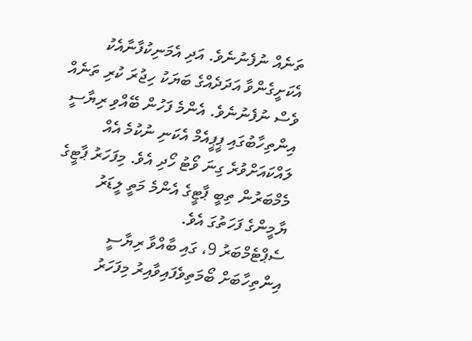ތަނެއް ނުފެނުނެވެ. އަދި އެމަނިކުފާނާއެކު އެކަށީގެންވާ އަދަދެއްގެ ބަޔަކު ހިޖުރަ ކުރި ތަނެއް ވެސް ނުފެނުނެވެ. އެންމެ ފަހުން ބޭއްވި ރިޔާސީ އިންތިހާބުގައި ޕީޕީއެމް އެކަނި ނުކުމެ އެއް ލައްކައަށްވުރެ ގިނަ ވޯޓު ހޯދި އެވެ. މިފަހަރު ޕާޓީގެ މެމްބަރުން ތިބީ ޕާޓީގެ އެންމެ މަތީ ލީޑަރު ޔާމީންގެ ފަހަތުގަ އެވެ.
ސެޕްޓެމްބަރު 9، ގައި ބާއްވާ ރިޔާސީ އިންތިހާބަށް ބޯމަތިވެފައިވާއިރު މިފަހަރު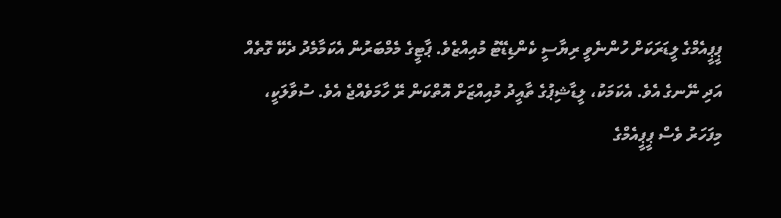ޕީޕީއެމްގެ ލީޑަރަކަށް ހުންނެވީ ރިޔާސީ ކެންޑިޑޭޓު މުއިއްޒެވެ. ޕާޓީގެ މެމްބަރުން އެކަމާމެދު ދެކޭ ގޮތެއް އަދި ނޭނގެ އެވެ. އެކަމަކު، ލީޑާޝިޕުގެ ތާއީދު މުއިއްޒަށް އޮތްކަން ރޭ ހާމަވެއްޖެ އެވެ. ސުވާލަކީ، މިފަހަރު ވެސް ޕީޕީއެމްގެ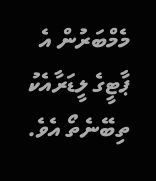މެމްބަރުން އެ ޕާޓީގެ ލީޑަރާއެކު ތިބޭނެތޯ އެވެ.